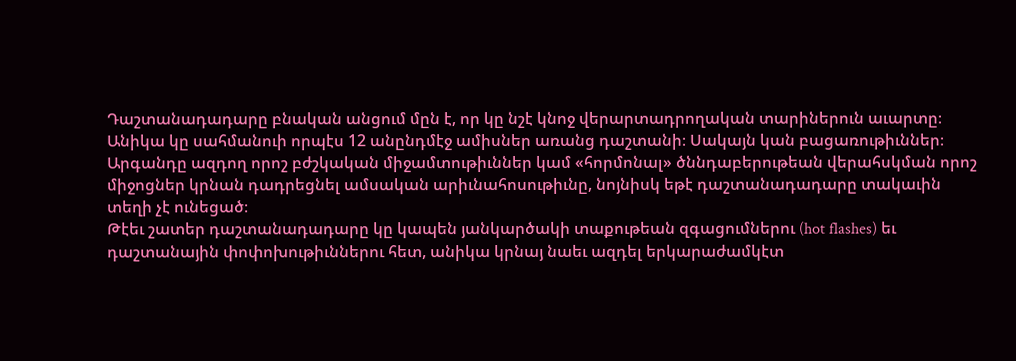Դաշտանադադարը բնական անցում մըն է, որ կը նշէ կնոջ վերարտադրողական տարիներուն աւարտը։ Անիկա կը սահմանուի որպէս 12 անընդմէջ ամիսներ առանց դաշտանի։ Սակայն կան բացառութիւններ։ Արգանդը ազդող որոշ բժշկական միջամտութիւններ կամ «հորմոնալ» ծննդաբերութեան վերահսկման որոշ միջոցներ կրնան դադրեցնել ամսական արիւնահոսութիւնը, նոյնիսկ եթէ դաշտանադադարը տակաւին տեղի չէ ունեցած։
Թէեւ շատեր դաշտանադադարը կը կապեն յանկարծակի տաքութեան զգացումներու (hot flashes) եւ դաշտանային փոփոխութիւններու հետ, անիկա կրնայ նաեւ ազդել երկարաժամկէտ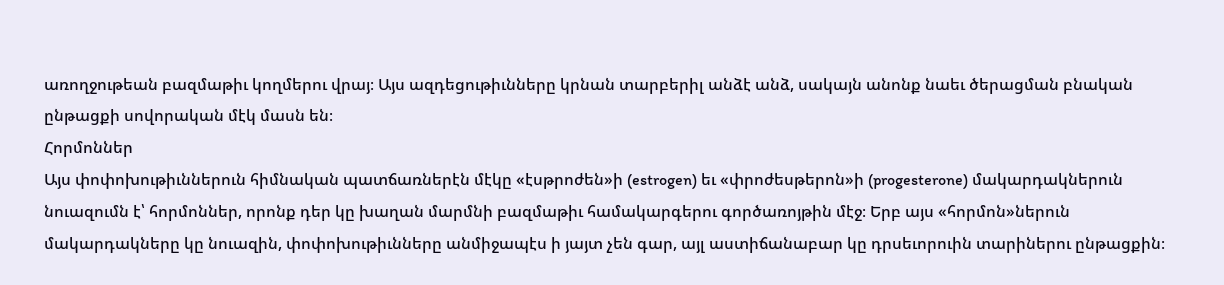առողջութեան բազմաթիւ կողմերու վրայ։ Այս ազդեցութիւնները կրնան տարբերիլ անձէ անձ, սակայն անոնք նաեւ ծերացման բնական ընթացքի սովորական մէկ մասն են։
Հորմոններ
Այս փոփոխութիւններուն հիմնական պատճառներէն մէկը «էսթրոժեն»ի (estrogen) եւ «փրոժեսթերոն»ի (progesterone) մակարդակներուն նուազումն է՝ հորմոններ, որոնք դեր կը խաղան մարմնի բազմաթիւ համակարգերու գործառոյթին մէջ։ Երբ այս «հորմոն»ներուն մակարդակները կը նուազին, փոփոխութիւնները անմիջապէս ի յայտ չեն գար, այլ աստիճանաբար կը դրսեւորուին տարիներու ընթացքին։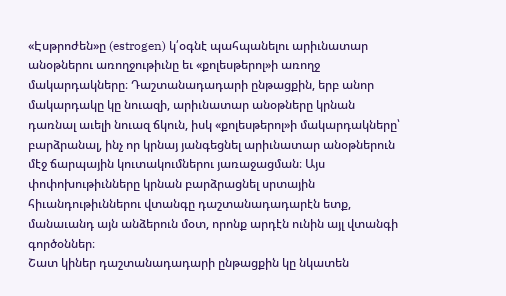«Էսթրոժեն»ը (estrogen) կ՛օգնէ պահպանելու արիւնատար անօթներու առողջութիւնը եւ «քոլեսթերոլ»ի առողջ մակարդակները։ Դաշտանադադարի ընթացքին, երբ անոր մակարդակը կը նուազի, արիւնատար անօթները կրնան դառնալ աւելի նուազ ճկուն, իսկ «քոլեսթերոլ»ի մակարդակները՝ բարձրանալ, ինչ որ կրնայ յանգեցնել արիւնատար անօթներուն մէջ ճարպային կուտակումներու յառաջացման։ Այս փոփոխութիւնները կրնան բարձրացնել սրտային հիւանդութիւններու վտանգը դաշտանադադարէն ետք, մանաւանդ այն անձերուն մօտ, որոնք արդէն ունին այլ վտանգի գործօններ։
Շատ կիներ դաշտանադադարի ընթացքին կը նկատեն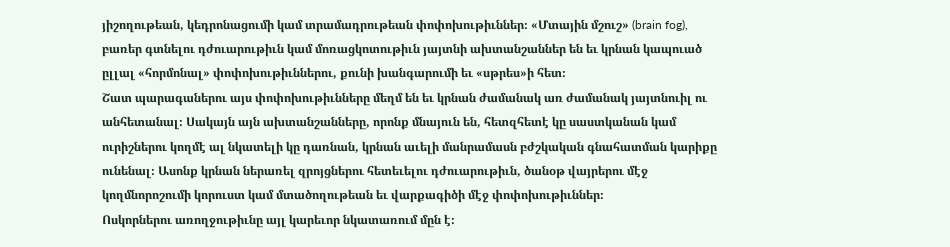յիշողութեան, կեդրոնացումի կամ տրամադրութեան փոփոխութիւններ։ «Մտային մշուշ» (brain fog), բառեր գտնելու դժուարութիւն կամ մոռացկոտութիւն յայտնի ախտանշաններ են եւ կրնան կապուած ըլլալ «հորմոնալ» փոփոխութիւններու, քունի խանգարումի եւ «սթրես»ի հետ։
Շատ պարագաներու այս փոփոխութիւնները մեղմ են եւ կրնան ժամանակ առ ժամանակ յայտնուիլ ու անհետանալ։ Սակայն այն ախտանշանները, որոնք մնայուն են, հետզհետէ կը սաստկանան կամ ուրիշներու կողմէ ալ նկատելի կը դառնան, կրնան աւելի մանրամասն բժշկական գնահատման կարիքը ունենալ։ Ասոնք կրնան ներառել զրոյցներու հետեւելու դժուարութիւն, ծանօթ վայրերու մէջ կողմնորոշումի կորուստ կամ մտածողութեան եւ վարքագիծի մէջ փոփոխութիւններ։
Ոսկորներու առողջութիւնը այլ կարեւոր նկատառում մըն է։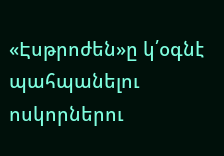«Էսթրոժեն»ը կ՛օգնէ պահպանելու ոսկորներու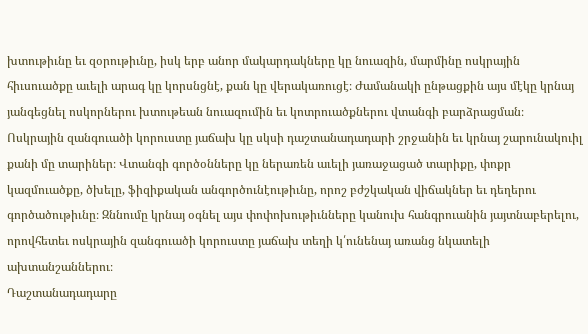խտութիւնը եւ զօրութիւնը, իսկ երբ անոր մակարդակները կը նուազին, մարմինը ոսկրային հիւսուածքը աւելի արագ կը կորսնցնէ, քան կը վերակառուցէ։ Ժամանակի ընթացքին այս մէկը կրնայ յանգեցնել ոսկորներու խտութեան նուազումին եւ կոտրուածքներու վտանգի բարձրացման։
Ոսկրային զանգուածի կորուստը յաճախ կը սկսի դաշտանադադարի շրջանին եւ կրնայ շարունակուիլ քանի մը տարիներ։ Վտանգի գործօնները կը ներառեն աւելի յառաջացած տարիքը, փոքր կազմուածքը, ծխելը, ֆիզիքական անգործունէութիւնը, որոշ բժշկական վիճակներ եւ դեղերու գործածութիւնը։ Զննումը կրնայ օգնել այս փոփոխութիւնները կանուխ հանգրուանին յայտնաբերելու, որովհետեւ ոսկրային զանգուածի կորուստը յաճախ տեղի կ՛ունենայ առանց նկատելի ախտանշաններու։
Դաշտանադադարը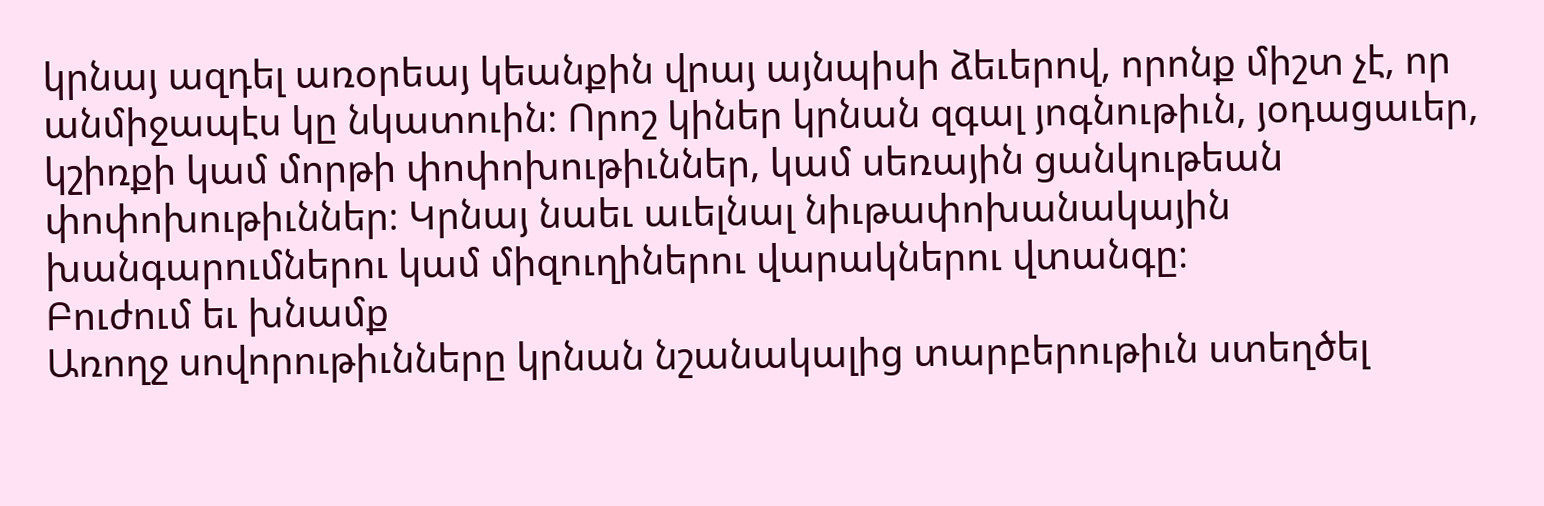կրնայ ազդել առօրեայ կեանքին վրայ այնպիսի ձեւերով, որոնք միշտ չէ, որ անմիջապէս կը նկատուին։ Որոշ կիներ կրնան զգալ յոգնութիւն, յօդացաւեր, կշիռքի կամ մորթի փոփոխութիւններ, կամ սեռային ցանկութեան փոփոխութիւններ։ Կրնայ նաեւ աւելնալ նիւթափոխանակային խանգարումներու կամ միզուղիներու վարակներու վտանգը։
Բուժում եւ խնամք
Առողջ սովորութիւնները կրնան նշանակալից տարբերութիւն ստեղծել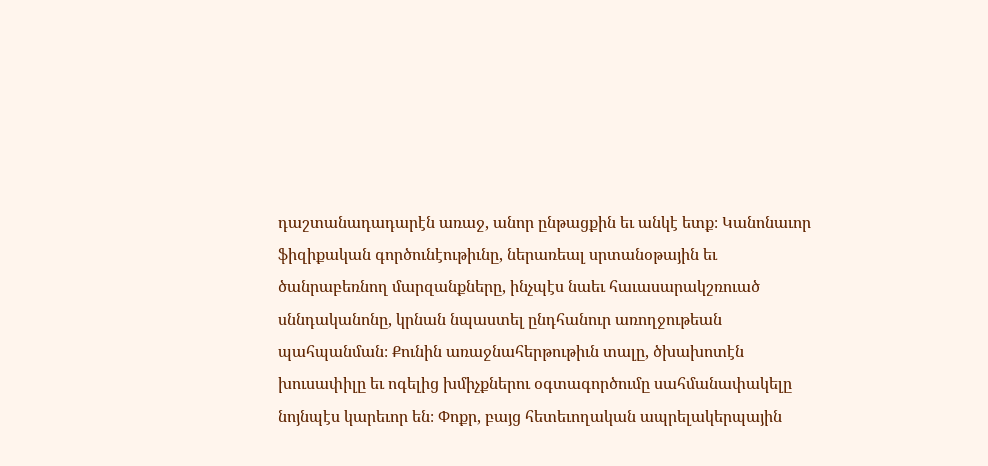դաշտանադադարէն առաջ, անոր ընթացքին եւ անկէ ետք։ Կանոնաւոր ֆիզիքական գործունէութիւնը, ներառեալ սրտանօթային եւ ծանրաբեռնող մարզանքները, ինչպէս նաեւ հաւասարակշռուած սննդականոնը, կրնան նպաստել ընդհանուր առողջութեան պահպանման։ Քունին առաջնահերթութիւն տալը, ծխախոտէն խուսափիլը եւ ոգելից խմիչքներու օգտագործումը սահմանափակելը նոյնպէս կարեւոր են։ Փոքր, բայց հետեւողական ապրելակերպային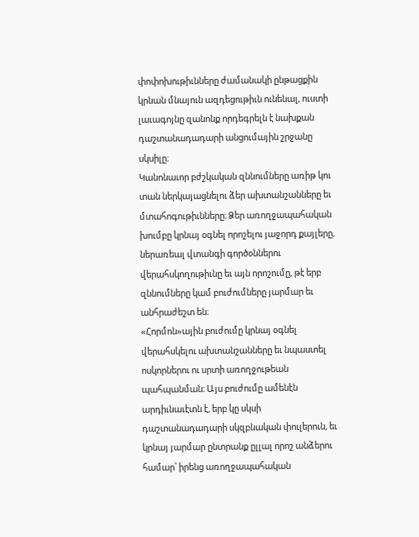փոփոխութիւնները ժամանակի ընթացքին կրնան մնայուն ազդեցութիւն ունենալ, ուստի լաւագոյնը զանոնք որդեգրելն է նախքան դաշտանադադարի անցումային շրջանը սկսիլը։
Կանոնաւոր բժշկական զննումները առիթ կու տան ներկայացնելու ձեր ախտանշանները եւ մտահոգութիւնները։ Ձեր առողջապահական խումբը կրնայ օգնել որոշելու յաջորդ քայլերը, ներառեալ վտանգի գործօններու վերահսկողութիւնը եւ այն որոշումը, թէ երբ զննումները կամ բուժումները յարմար եւ անհրաժեշտ են։
«Հորմոն»ային բուժումը կրնայ օգնել վերահսկելու ախտանշանները եւ նպաստել ոսկորներու ու սրտի առողջութեան պահպանման։ Այս բուժումը ամենէն արդիւնաւէտն է, երբ կը սկսի դաշտանադադարի սկզբնական փուլերուն, եւ կրնայ յարմար ընտրանք ըլլալ որոշ անձերու համար՝ իրենց առողջապահական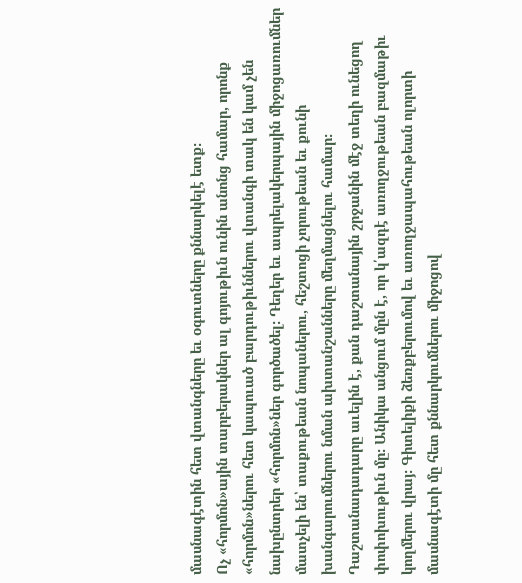մասնագէտին հետ վտանգները եւ օգուտները քննարկելէ ետք։
Ոչ «հորմոն»ային տարբերակներ ալ գոյութիւն ունին անոնց համար, որոնք «հորմոն»ներու հետ կապուած բարդութիւններու վտանգի տակ են կամ չեն նախընտրեր «հորմոն»ներ գործածել։ Դեղեր եւ ապրելակերպային միջոցառումներ մատչելի են՝ տաքութեան նոպաներու, հեշտոցի չորութեան եւ քունի խանգարումներու նման ախտանշանները մեղմացնելու համար։
Դաշտանադադարը աւելին է, քան դաշտանային շրջանին մէջ տեղի ունեցող փոփոխութիւն մը։ Անիկա անցում մըն է, որ կ՛ազդէ առողջութեան բազմաթիւ կողմերու վրայ։ Գիտելիքի ձեռքբերումով եւ առողջապահութեան ոլորտի մասնագէտի մը հետ քննարկումներու միջոցով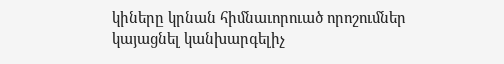կիները կրնան հիմնաւորուած որոշումներ կայացնել կանխարգելիչ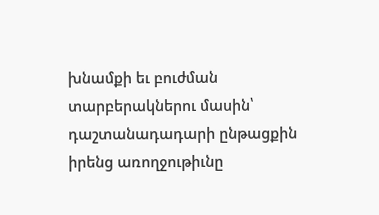խնամքի եւ բուժման տարբերակներու մասին՝ դաշտանադադարի ընթացքին իրենց առողջութիւնը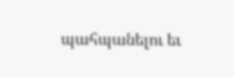պահպանելու եւ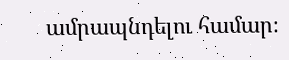ամրապնդելու համար։